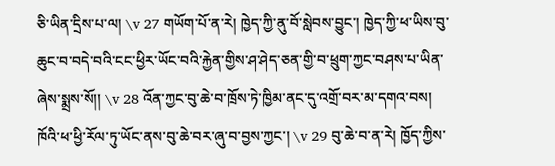ཅི་ཡིན་དྲིས་པ་ལ། \v 27 གཡོག་པོ་ན་རེ། ཁྱེད་ཀྱི་ནུ་བོ་སླེབས་བྱུང་། ཁྱེད་ཀྱི་ཕ་ཡིས་བུ་ཆུང་བ་བདེ་བའི་ངང་ཕྱིར་ཡོང་བའི་རྐྱེན་གྱིས་ཤ་ཤེད་ཅན་གྱི་བ་ཕྲུག་ཀྱང་བཤས་པ་ཡིན་ཞེས་སྨྲས་སོ།། \v 28 འོན་ཀྱང་བུ་ཆེ་བ་ཁྲོས་ཏེ་ཁྱིམ་ནང་དུ་འགྲོ་བར་མ་དགའ་བས། ཁོའི་ཕ་ཕྱི་རོལ་ཏུ་ཡོང་ནས་བུ་ཆེ་བར་ཞུ་བ་བྱས་ཀྱང་། \v 29 བུ་ཆེ་བ་ན་རེ། ཁྱོད་ཀྱིས་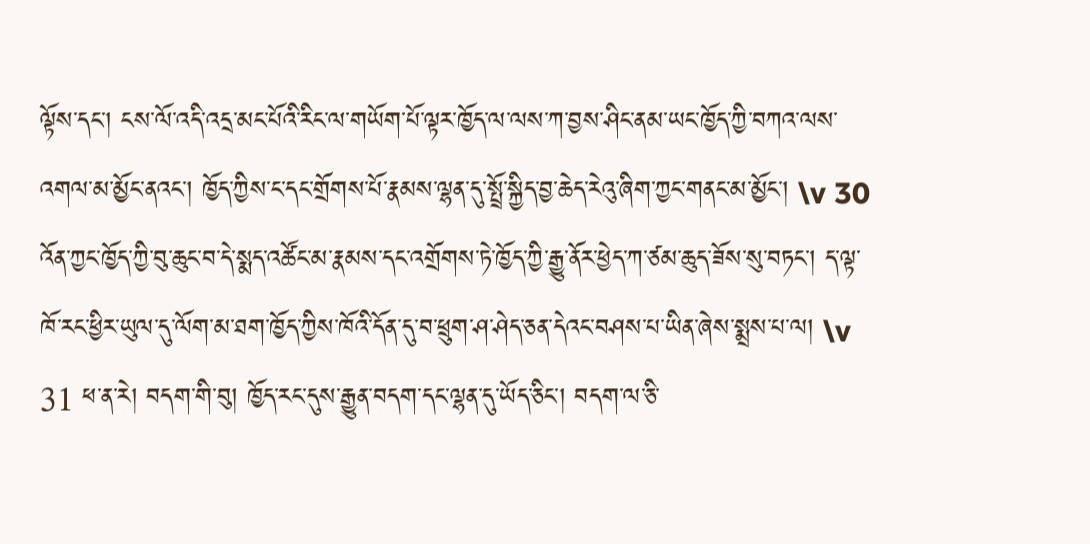ལྟོས་དང་། ངས་ལོ་འདི་འདྲ་མང་པོའི་རིང་ལ་གཡོག་པོ་ལྟར་ཁྱོད་ལ་ལས་ཀ་བྱས་ཤིང་ནམ་ཡང་ཁྱོད་ཀྱི་བཀའ་ལས་འགལ་མ་མྱོང་ནའང་། ཁྱོད་ཀྱིས་ང་དང་གྲོགས་པོ་རྣམས་ལྷན་དུ་སྤྲོ་སྐྱིད་བྱ་ཆེད་རེའུ་ཞིག་ཀྱང་གནང་མ་མྱོང་། \v 30 འོན་ཀྱང་ཁྱོད་ཀྱི་བུ་ཆུང་བ་དེ་སྨད་འཚོང་མ་རྣམས་དང་འགྲོགས་ཏེ་ཁྱོད་ཀྱི་རྒྱུ་ནོར་ཕྱེད་ཀ་ཙམ་ཆུད་ཟོས་སུ་བཏང་། ད་ལྟ་ཁོ་རང་ཕྱིར་ཡུལ་དུ་ལོག་མ་ཐག་ཁྱོད་ཀྱིས་ཁོའི་དོན་དུ་བ་ཕྲུག་ཤ་ཤེད་ཅན་དེའང་བཤས་པ་ཡིན་ཞེས་སྨྲས་པ་ལ། \v 31 ཕ་ན་རེ། བདག་གི་བུ། ཁྱོད་རང་དུས་རྒྱུན་བདག་དང་ལྷན་དུ་ཡོད་ཅིང་། བདག་ལ་ཅི་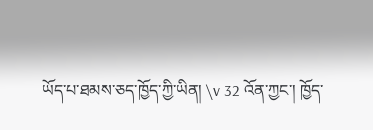ཡོད་པ་ཐམས་ཅད་ཁྱོད་ཀྱི་ཡིན། \v 32 འོན་ཀྱང་། ཁྱོད་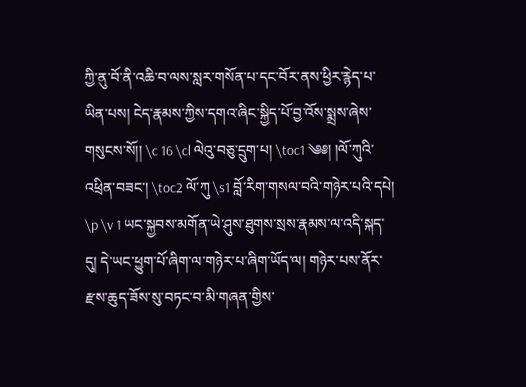ཀྱི་ནུ་བོ་ནི་འཆི་བ་ལས་སླར་གསོན་པ་དང་བོར་ནས་ཕྱིར་རྙེད་པ་ཡིན་པས། ངེད་རྣམས་ཀྱིས་དགའ་ཞིང་སྐྱིད་པོ་བྱ་འོས་སྨྲས་ཞེས་གསུངས་སོ།། \c 16 \cl ལེའུ་བཅུ་དྲུག་པ། \toc1 ༄༅། །ལོ་ཀུའི་འཕྲིན་བཟང་། \toc2 ལོ་ཀུ \s1 བློ་རིག་གསལ་བའི་གཉེར་པའི་དཔེ། \p \v 1 ཡང་སྐྱབས་མགོན་ཡེ་ཤུས་ཐུགས་སྲས་རྣམས་ལ་འདི་སྐད་དུ། དེ་ཡང་ཕྱུག་པོ་ཞིག་ལ་གཉེར་པ་ཞིག་ཡོད་ལ། གཉེར་པས་ནོར་རྫས་ཆུད་ཟོས་སུ་བཏང་བ་མི་གཞན་གྱིས་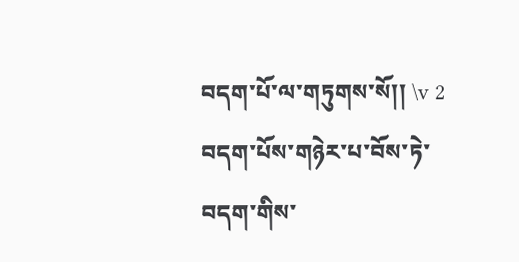བདག་པོ་ལ་གཏུགས་སོ།། \v 2 བདག་པོས་གཉེར་པ་བོས་ཏེ་བདག་གིས་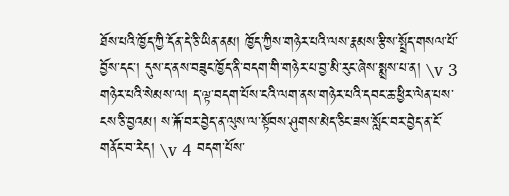ཐོས་པའི་ཁྱོད་ཀྱི་དོན་དེ་ཅི་ཡིན་ནམ། ཁྱོད་ཀྱིས་གཉེར་པའི་ལས་རྣམས་རྩིས་སྤྲོད་གསལ་པོ་བྱོས་དང་། དུས་ད་ནས་བཟུང་ཁྱོད་ནི་བདག་གི་གཉེར་པ་བྱ་མི་རུང་ཞེས་སྨྲས་པ་ན། \v 3 གཉེར་པའི་སེམས་ལ། ད་ལྟ་བདག་པོས་ངའི་ལག་ནས་གཉེར་པའི་དབང་ཆ་ཕྱིར་ལེན་པས་ངས་ཅི་བྱའམ། ས་རྐོ་བར་བྱེད་ན་ལུས་ལ་སྟོབས་ཤུགས་མེད་ཅིང་ཟས་སློང་བར་བྱེད་ན་ངོ་གནོང་བ་རེད། \v 4 བདག་པོས་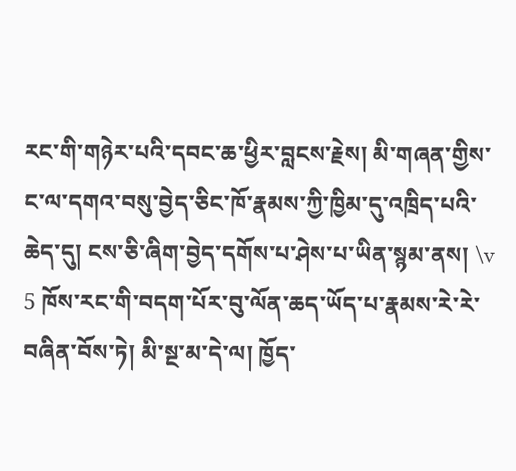རང་གི་གཉེར་པའི་དབང་ཆ་ཕྱིར་བླངས་རྗེས། མི་གཞན་གྱིས་ང་ལ་དགའ་བསུ་བྱེད་ཅིང་ཁོ་རྣམས་ཀྱི་ཁྱིམ་དུ་འཁྲིད་པའི་ཆེད་དུ། ངས་ཅི་ཞིག་བྱེད་དགོས་པ་ཤེས་པ་ཡིན་སྙམ་ནས། \v 5 ཁོས་རང་གི་བདག་པོར་བུ་ལོན་ཆད་ཡོད་པ་རྣམས་རེ་རེ་བཞིན་བོས་ཏེ། མི་སྔ་མ་དེ་ལ། ཁྱོད་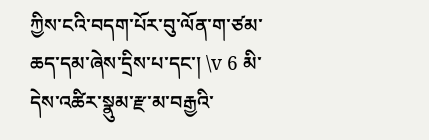ཀྱིས་ངའི་བདག་པོར་བུ་ལོན་ག་ཙམ་ཆད་དམ་ཞེས་དྲིས་པ་དང་། \v 6 མི་དེས་འཚིར་སྣུམ་རྫ་མ་བརྒྱའི་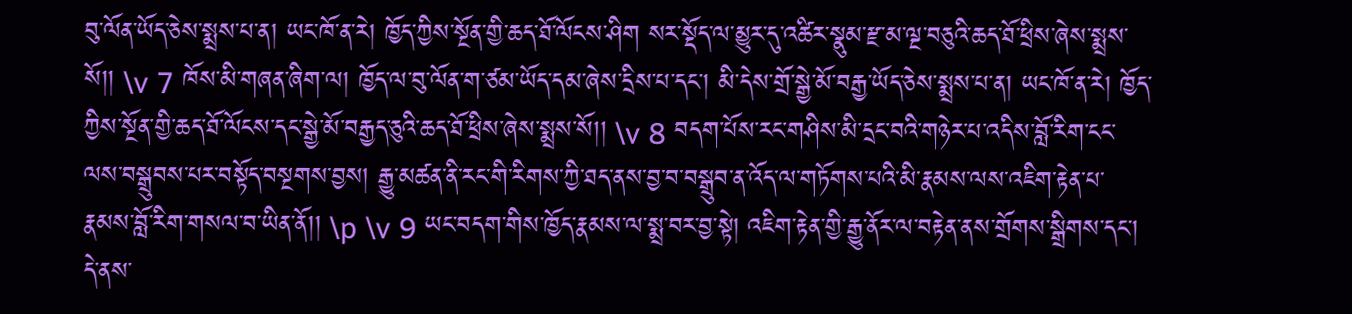བུ་ལོན་ཡོད་ཅེས་སྨྲས་པ་ན། ཡང་ཁོ་ན་རེ། ཁྱོད་ཀྱིས་སྔོན་གྱི་ཆད་ཐོ་ལོངས་ཤིག སར་སྡོད་ལ་མྱུར་དུ་འཚིར་སྣུམ་རྫ་མ་ལྔ་བཅུའི་ཆད་ཐོ་ཕྲིས་ཞེས་སྨྲས་སོ།། \v 7 ཁོས་མི་གཞན་ཞིག་ལ། ཁྱོད་ལ་བུ་ལོན་ག་ཙམ་ཡོད་དམ་ཞེས་དྲིས་པ་དང་། མི་དེས་གྲོ་སྒྱེ་མོ་བརྒྱ་ཡོད་ཅེས་སྨྲས་པ་ན། ཡང་ཁོ་ན་རེ། ཁྱོད་ཀྱིས་སྔོན་གྱི་ཆད་ཐོ་ལོངས་དང་སྒྱེ་མོ་བརྒྱད་ཅུའི་ཆད་ཐོ་ཕྲིས་ཞེས་སྨྲས་སོ།། \v 8 བདག་པོས་རང་གཤིས་མི་དྲང་བའི་གཉེར་པ་འདིས་བློ་རིག་ངང་ལས་བསྒྲུབས་པར་བསྟོད་བསྔགས་བྱས། རྒྱུ་མཚན་ནི་རང་གི་རིགས་ཀྱི་ཐད་ནས་བྱ་བ་བསྒྲུབ་ན་འོད་ལ་གཏོགས་པའི་མི་རྣམས་ལས་འཇིག་རྟེན་པ་རྣམས་བློ་རིག་གསལ་བ་ཡིན་ནོ།། \p \v 9 ཡང་བདག་གིས་ཁྱོད་རྣམས་ལ་སྨྲ་བར་བྱ་སྟེ། འཇིག་རྟེན་གྱི་རྒྱུ་ནོར་ལ་བརྟེན་ནས་གྲོགས་སྒྲིགས་དང་། དེ་ནས་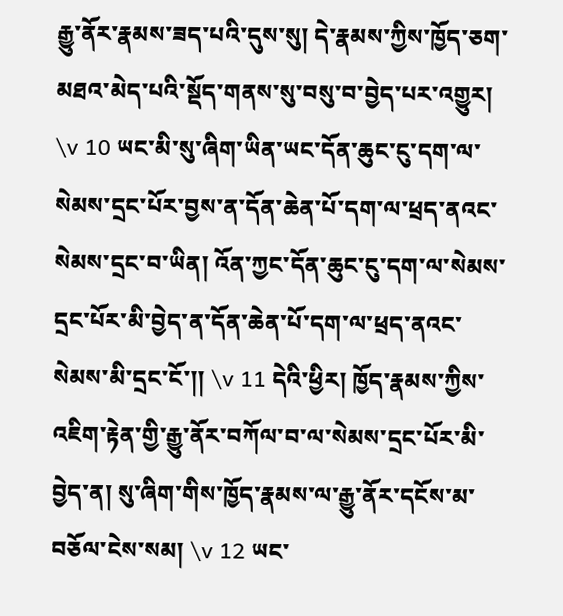རྒྱུ་ནོར་རྣམས་ཟད་པའི་དུས་སུ། དེ་རྣམས་ཀྱིས་ཁྱོད་ཅག་མཐའ་མེད་པའི་སྡོད་གནས་སུ་བསུ་བ་བྱེད་པར་འགྱུར། \v 10 ཡང་མི་སུ་ཞིག་ཡིན་ཡང་དོན་ཆུང་ངུ་དག་ལ་སེམས་དྲང་པོར་བྱས་ན་དོན་ཆེན་པོ་དག་ལ་ཕྲད་ནའང་སེམས་དྲང་བ་ཡིན། འོན་ཀྱང་དོན་ཆུང་ངུ་དག་ལ་སེམས་དྲང་པོར་མི་བྱེད་ན་དོན་ཆེན་པོ་དག་ལ་ཕྲད་ནའང་སེམས་མི་དྲང་ངོ་།། \v 11 དེའི་ཕྱིར། ཁྱོད་རྣམས་ཀྱིས་འཇིག་རྟེན་གྱི་རྒྱུ་ནོར་བཀོལ་བ་ལ་སེམས་དྲང་པོར་མི་བྱེད་ན། སུ་ཞིག་གིས་ཁྱོད་རྣམས་ལ་རྒྱུ་ནོར་དངོས་མ་བཅོལ་ངེས་སམ། \v 12 ཡང་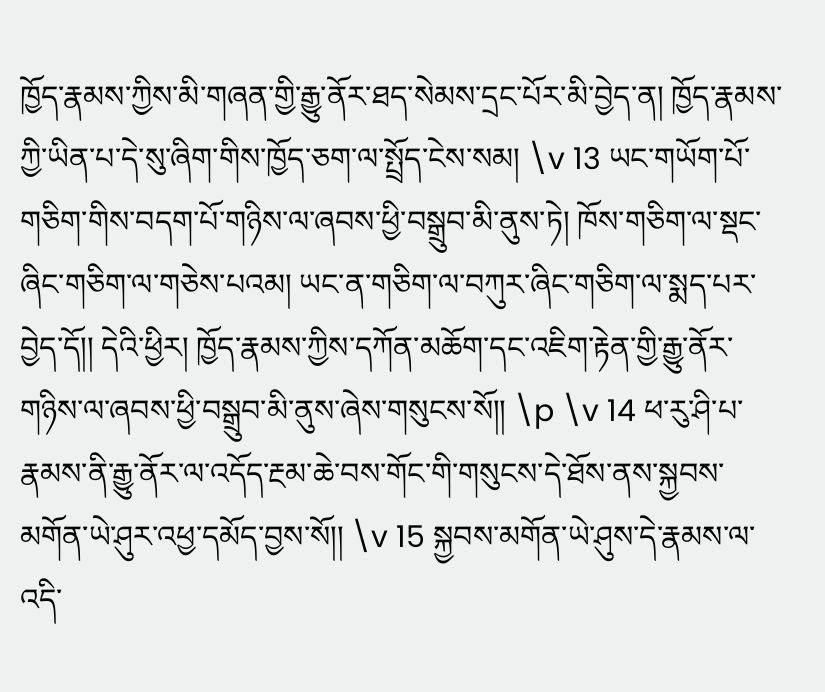ཁྱོད་རྣམས་ཀྱིས་མི་གཞན་གྱི་རྒྱུ་ནོར་ཐད་སེམས་དྲང་པོར་མི་བྱེད་ན། ཁྱོད་རྣམས་ཀྱི་ཡིན་པ་དེ་སུ་ཞིག་གིས་ཁྱོད་ཅག་ལ་སྤྲོད་ངེས་སམ། \v 13 ཡང་གཡོག་པོ་གཅིག་གིས་བདག་པོ་གཉིས་ལ་ཞབས་ཕྱི་བསྒྲུབ་མི་ནུས་ཏེ། ཁོས་གཅིག་ལ་སྡང་ཞིང་གཅིག་ལ་གཅེས་པའམ། ཡང་ན་གཅིག་ལ་བཀུར་ཞིང་གཅིག་ལ་སྨད་པར་བྱེད་དོ།། དེའི་ཕྱིར། ཁྱོད་རྣམས་ཀྱིས་དཀོན་མཆོག་དང་འཇིག་རྟེན་གྱི་རྒྱུ་ནོར་གཉིས་ལ་ཞབས་ཕྱི་བསྒྲུབ་མི་ནུས་ཞེས་གསུངས་སོ།། \p \v 14 ཕ་རུ་ཤི་པ་རྣམས་ནི་རྒྱུ་ནོར་ལ་འདོད་རྔམ་ཆེ་བས་གོང་གི་གསུངས་དེ་ཐོས་ནས་སྐྱབས་མགོན་ཡེ་ཤུར་འཕྱ་དམོད་བྱས་སོ།། \v 15 སྐྱབས་མགོན་ཡེ་ཤུས་དེ་རྣམས་ལ་འདི་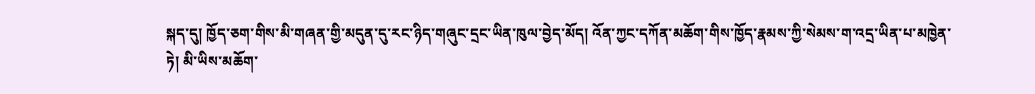སྐད་དུ། ཁྱོད་ཅག་གིས་མི་གཞན་གྱི་མདུན་དུ་རང་ཉིད་གཞུང་དྲང་ཡིན་ཁུལ་བྱེད་མོད། འོན་ཀྱང་དཀོན་མཆོག་གིས་ཁྱོད་རྣམས་ཀྱི་སེམས་ག་འདྲ་ཡིན་པ་མཁྱེན་ཏེ། མི་ཡིས་མཆོག་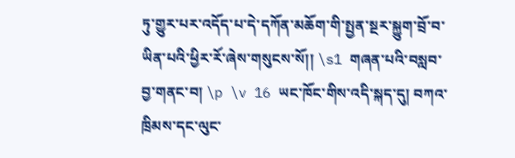ཏུ་གྱུར་པར་འདོད་པ་དེ་དཀོན་མཆོག་གི་སྤྱན་སྔར་སྐྱུག་བྲོ་བ་ཡིན་པའི་ཕྱིར་རོ་ཞེས་གསུངས་སོ།། \s1 གཞན་པའི་བསླབ་བྱ་གནང་བ། \p \v 16 ཡང་ཁོང་གིས་འདི་སྐད་དུ། བཀའ་ཁྲིམས་དང་ལུང་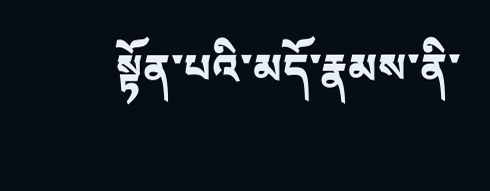སྟོན་པའི་མདོ་རྣམས་ནི་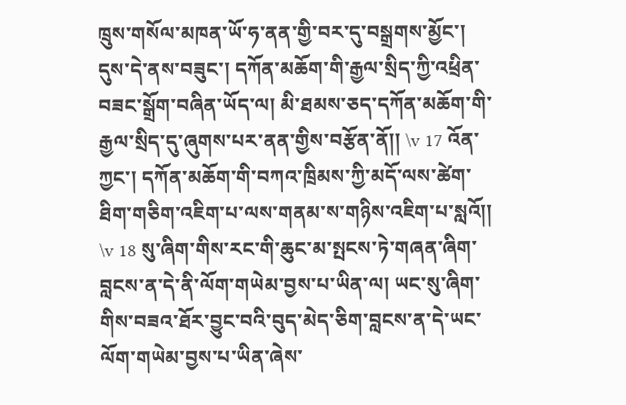ཁྲུས་གསོལ་མཁན་ཡོ་ཧ་ནན་གྱི་བར་དུ་བསྒྲགས་མྱོང་། དུས་དེ་ནས་བཟུང་། དཀོན་མཆོག་གི་རྒྱལ་སྲིད་ཀྱི་འཕྲིན་བཟང་སྒྲོག་བཞིན་ཡོད་ལ། མི་ཐམས་ཅད་དཀོན་མཆོག་གི་རྒྱལ་སྲིད་དུ་ཞུགས་པར་ནན་གྱིས་བརྩོན་ནོ།། \v 17 འོན་ཀྱང་། དཀོན་མཆོག་གི་བཀའ་ཁྲིམས་ཀྱི་མདོ་ལས་ཚེག་ཐིག་གཅིག་འཇིག་པ་ལས་གནམ་ས་གཉིས་འཇིག་པ་སླའོ།། \v 18 སུ་ཞིག་གིས་རང་གི་ཆུང་མ་སྤངས་ཏེ་གཞན་ཞིག་བླངས་ན་དེ་ནི་ལོག་གཡེམ་བྱས་པ་ཡིན་ལ། ཡང་སུ་ཞིག་གིས་བཟའ་ཐོར་བྱུང་བའི་བུད་མེད་ཅིག་བླངས་ན་དེ་ཡང་ལོག་གཡེམ་བྱས་པ་ཡིན་ཞེས་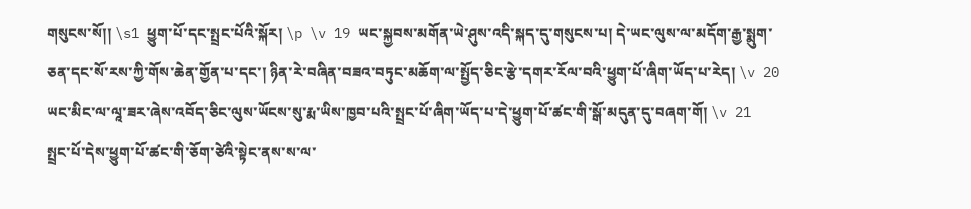གསུངས་སོ།། \s1 ཕྱུག་པོ་དང་སྤྲང་པོའི་སྐོར། \p \v 19 ཡང་སྐྱབས་མགོན་ཡེ་ཤུས་འདི་སྐད་དུ་གསུངས་པ། དེ་ཡང་ལུས་ལ་མདོག་རྒྱ་སྨུག་ཅན་དང་སོ་རས་ཀྱི་གོས་ཆེན་གྱོན་པ་དང་། ཉིན་རེ་བཞིན་བཟའ་བཏུང་མཆོག་ལ་སྤྱོད་ཅིང་རྩེ་དགར་རོལ་བའི་ཕྱུག་པོ་ཞིག་ཡོད་པ་རེད། \v 20 ཡང་མིང་ལ་ལཱ་ཟར་ཞེས་འབོད་ཅིང་ལུས་ཡོངས་སུ་རྨ་ཡིས་ཁྱབ་པའི་སྤྲང་པོ་ཞིག་ཡོད་པ་དེ་ཕྱུག་པོ་ཚང་གི་སྒོ་མདུན་དུ་བཞག་གོ། \v 21 སྤྲང་པོ་དེས་ཕྱུག་པོ་ཚང་གི་ཅོག་ཙེའི་སྟེང་ནས་ས་ལ་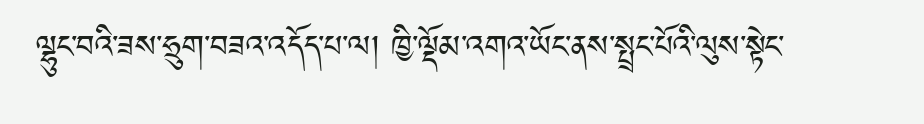ལྷུང་བའི་ཟས་ཧྲུག་བཟའ་འདོད་པ་ལ། ཁྱི་ལྡོམ་འགའ་ཡོང་ནས་སྤྲང་པོའི་ལུས་སྟེང་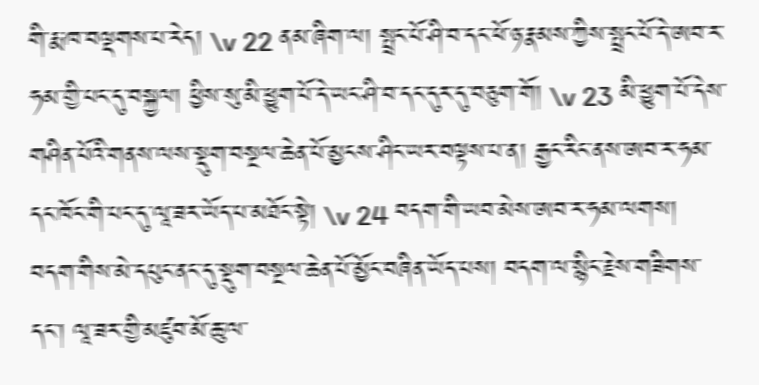གི་རྨ་ཁ་བལྡགས་པ་རེད། \v 22 ནམ་ཞིག་ལ། སྤྲང་པོ་ཤི་བ་དང་ཕོ་ཉ་རྣམས་ཀྱིས་སྤྲང་པོ་དེ་ཨབ་ར་ཧམ་གྱི་པང་དུ་བསྐྱལ། ཕྱིས་སུ་མི་ཕྱུག་པོ་དེ་ཡང་ཤི་བ་དང་དུར་དུ་བཅུག་གོ། \v 23 མི་ཕྱུག་པོ་དེས་གཤིན་པོའི་གནས་ལས་སྡུག་བསྔལ་ཆེན་པོ་མྱངས་ཤིང་ཡར་བལྟས་པ་ན། རྒྱང་རིང་ནས་ཨབ་ར་ཧམ་དང་ཁོང་གི་པང་དུ་ལཱ་ཟར་ཡོད་པ་མཐོང་སྟེ། \v 24 བདག་གི་ཡབ་མེས་ཨབ་ར་ཧམ་ལགས། བདག་གིས་མེ་དཔུང་ནང་དུ་སྡུག་བསྔལ་ཆེན་པོ་མྱོང་བཞིན་ཡོད་པས། བདག་ལ་སྙིང་རྗེས་གཟིགས་དང་། ལཱ་ཟར་གྱི་མཛུབ་མོ་ཆུ་ལ་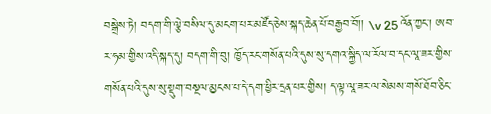བསྒྲེས་ཏེ། བདག་གི་ལྕེ་བསིལ་དུ་མངག་པར་མཛོད་ཅེས་སྐད་ཆེན་པོ་བརྒྱབ་བོ།། \v 25 འོན་ཀྱང་། ཨབ་ར་ཧམ་གྱིས་འདི་སྐད་དུ། བདག་གི་བུ། ཁྱོད་རང་གསོན་པའི་དུས་སུ་དགའ་སྐྱིད་ལ་རོལ་བ་དང་ལཱ་ཟར་གྱིས་གསོན་པའི་དུས་སུ་སྡུག་བསྔལ་མྱངས་པ་དེ་དག་ཕྱིར་དྲན་པར་གྱིས། ད་ལྟ་ལཱ་ཟར་ལ་སེམས་གསོ་ཐོབ་ཅིང་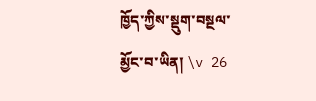ཁྱོད་ཀྱིས་སྡུག་བསྔལ་མྱོང་བ་ཡིན། \v 26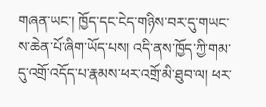གཞན་ཡང་། ཁྱོད་དང་ངེད་གཉིས་བར་དུ་གཡང་ས་ཆེན་པོ་ཞིག་ཡོད་པས། འདི་ནས་ཁྱོད་ཀྱི་གམ་དུ་འགྲོ་འདོད་པ་རྣམས་ཕར་འགྲོ་མི་ཐུབ་ལ། ཕར་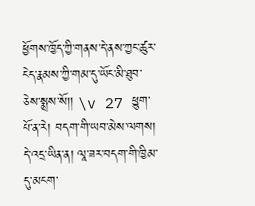ཕྱོགས་ཁྱོད་ཀྱི་གནས་དེ་ནས་ཀྱང་ཚུར་ངེད་རྣམས་ཀྱི་གམ་དུ་ཡོང་མི་ཐུབ་ཅེས་སྨྲས་སོ།། \v 27 ཕྱུག་པོ་ན་རེ། བདག་གི་ཡབ་མེས་ལགས། དེ་འདྲ་ཡིན་ན། ལཱ་ཟར་བདག་གི་ཁྱིམ་དུ་མངག་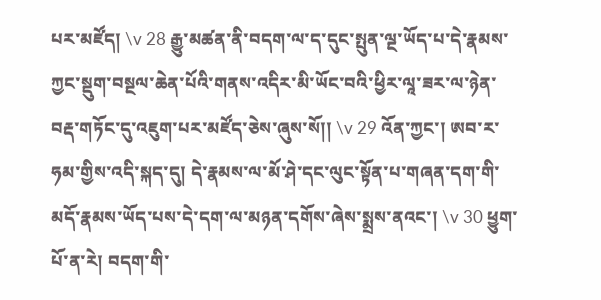པར་མཛོད། \v 28 རྒྱུ་མཚན་ནི་བདག་ལ་ད་དུང་སྤུན་ལྔ་ཡོད་པ་དེ་རྣམས་ཀྱང་སྡུག་བསྔལ་ཆེན་པོའི་གནས་འདིར་མི་ཡོང་བའི་ཕྱིར་ལཱ་ཟར་ལ་ཉེན་བརྡ་གཏོང་དུ་འཇུག་པར་མཛོད་ཅེས་ཞུས་སོ།། \v 29 འོན་ཀྱང་། ཨབ་ར་ཧམ་གྱིས་འདི་སྐད་དུ། དེ་རྣམས་ལ་མོ་ཤེ་དང་ལུང་སྟོན་པ་གཞན་དག་གི་མདོ་རྣམས་ཡོད་པས་དེ་དག་ལ་མཉན་དགོས་ཞེས་སྨྲས་ནའང་། \v 30 ཕྱུག་པོ་ན་རེ། བདག་གི་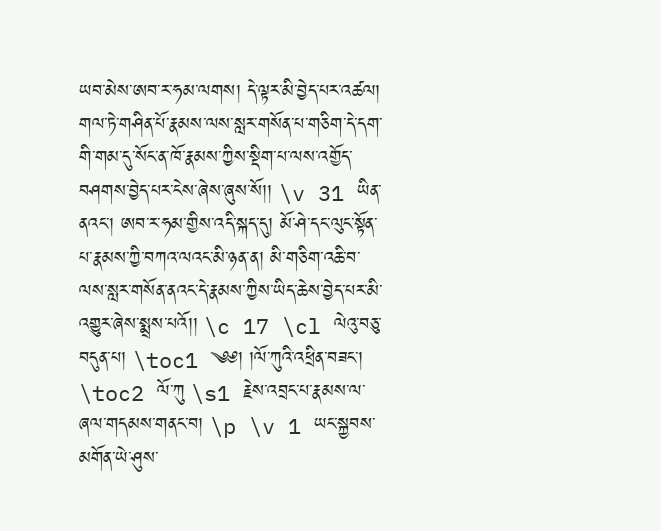ཡབ་མེས་ཨབ་ར་ཧམ་ལགས། དེ་ལྟར་མི་བྱེད་པར་འཚལ། གལ་ཏེ་གཤིན་པོ་རྣམས་ལས་སླར་གསོན་པ་གཅིག་དེ་དག་གི་གམ་དུ་སོང་ན་ཁོ་རྣམས་ཀྱིས་སྡིག་པ་ལས་འགྱོད་བཤགས་བྱེད་པར་ངེས་ཞེས་ཞུས་སོ།། \v 31 ཡིན་ནའང་། ཨབ་ར་ཧམ་གྱིས་འདི་སྐད་དུ། མོ་ཤེ་དང་ལུང་སྟོན་པ་རྣམས་ཀྱི་བཀའ་ལའང་མི་ཉན་ན། མི་གཅིག་འཆི་བ་ལས་སླར་གསོན་ནའང་དེ་རྣམས་ཀྱིས་ཡིད་ཆེས་བྱེད་པར་མི་འགྱུར་ཞེས་སྨྲས་པའོ།། \c 17 \cl ལེའུ་བཅུ་བདུན་པ། \toc1 ༄༅། །ལོ་ཀུའི་འཕྲིན་བཟང་། \toc2 ལོ་ཀུ \s1 རྗེས་འབྲང་པ་རྣམས་ལ་ཞལ་གདམས་གནང་བ། \p \v 1 ཡང་སྐྱབས་མགོན་ཡེ་ཤུས་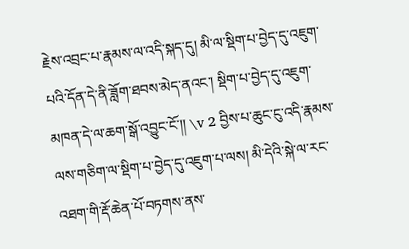རྗེས་འབྲང་པ་རྣམས་ལ་འདི་སྐད་དུ། མི་ལ་སྡིག་པ་བྱེད་དུ་འཇུག་པའི་དོན་དེ་ནི་ཟློག་ཐབས་མེད་ནའང་། སྡིག་པ་བྱེད་དུ་འཇུག་མཁན་དེ་ལ་ཆག་སྒོ་འབྱུང་ངོ་།། \v 2 བྱིས་པ་ཆུང་ངུ་འདི་རྣམས་ལས་གཅིག་ལ་སྡིག་པ་བྱེད་དུ་འཇུག་པ་ལས། མི་དེའི་སྐེ་ལ་རང་འཐག་གི་རྡོ་ཆེན་པོ་བཏགས་ནས་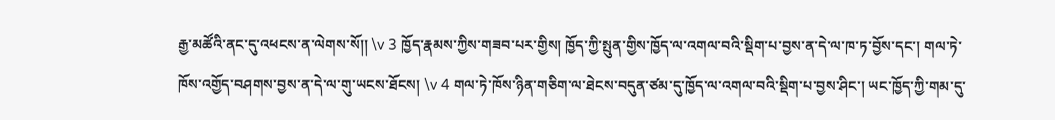རྒྱ་མཚོའི་ནང་དུ་འཕངས་ན་ལེགས་སོ།། \v 3 ཁྱོད་རྣམས་ཀྱིས་གཟབ་པར་གྱིས། ཁྱོད་ཀྱི་སྤུན་གྱིས་ཁྱོད་ལ་འགལ་བའི་སྡིག་པ་བྱས་ན་དེ་ལ་ཁ་ཏ་བྱོས་དང་། གལ་ཏེ་ཁོས་འགྱོད་བཤགས་བྱས་ན་དེ་ལ་གུ་ཡངས་ཐོངས། \v 4 གལ་ཏེ་ཁོས་ཉིན་གཅིག་ལ་ཐེངས་བདུན་ཙམ་དུ་ཁྱོད་ལ་འགལ་བའི་སྡིག་པ་བྱས་ཤིང་། ཡང་ཁྱོད་ཀྱི་གམ་དུ་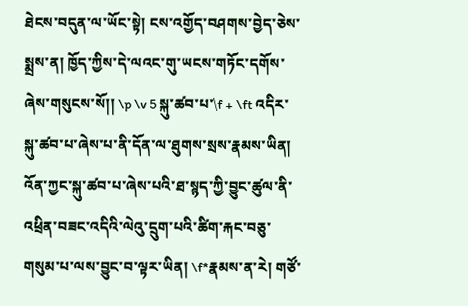ཐེངས་བདུན་ལ་ཡོང་སྟེ། ངས་འགྱོད་བཤགས་བྱེད་ཅེས་སྨྲས་ན། ཁྱོད་ཀྱིས་དེ་ལའང་གུ་ཡངས་གཏོང་དགོས་ཞེས་གསུངས་སོ།། \p \v 5 སྐུ་ཚབ་པ་\f + \ft འདིར་སྐུ་ཚབ་པ་ཞེས་པ་ནི་དོན་ལ་ཐུགས་སྲས་རྣམས་ཡིན། འོན་ཀྱང་སྐུ་ཚབ་པ་ཞེས་པའི་ཐ་སྙད་ཀྱི་བྱུང་ཚུལ་ནི་འཕྲིན་བཟང་འདིའི་ལེའུ་དྲུག་པའི་ཚིག་རྐང་བཅུ་གསུམ་པ་ལས་བྱུང་བ་ལྟར་ཡིན། \f*རྣམས་ན་རེ། གཙོ་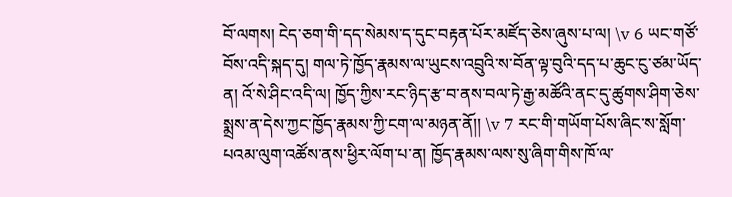བོ་ལགས། ངེད་ཅག་གི་དད་སེམས་ད་དུང་བརྟན་པོར་མཛོད་ཅེས་ཞུས་པ་ལ། \v 6 ཡང་གཙོ་བོས་འདི་སྐད་དུ། གལ་ཏེ་ཁྱོད་རྣམས་ལ་ཡུངས་འབྲུའི་ས་བོན་ལྟ་བུའི་དད་པ་ཆུང་ངུ་ཙམ་ཡོད་ན། འོ་སེ་ཤིང་འདི་ལ། ཁྱོད་ཀྱིས་རང་ཉིད་རྩ་བ་ནས་བལ་ཏེ་རྒྱ་མཚོའི་ནང་དུ་ཚུགས་ཤིག་ཅེས་སྨྲས་ན་དེས་ཀྱང་ཁྱོད་རྣམས་ཀྱི་ངག་ལ་མཉན་ནོ།། \v 7 རང་གི་གཡོག་པོས་ཞིང་ས་སློག་པའམ་ལུག་འཚོས་ནས་ཕྱིར་ལོག་པ་ན། ཁྱོད་རྣམས་ལས་སུ་ཞིག་གིས་ཁོ་ལ་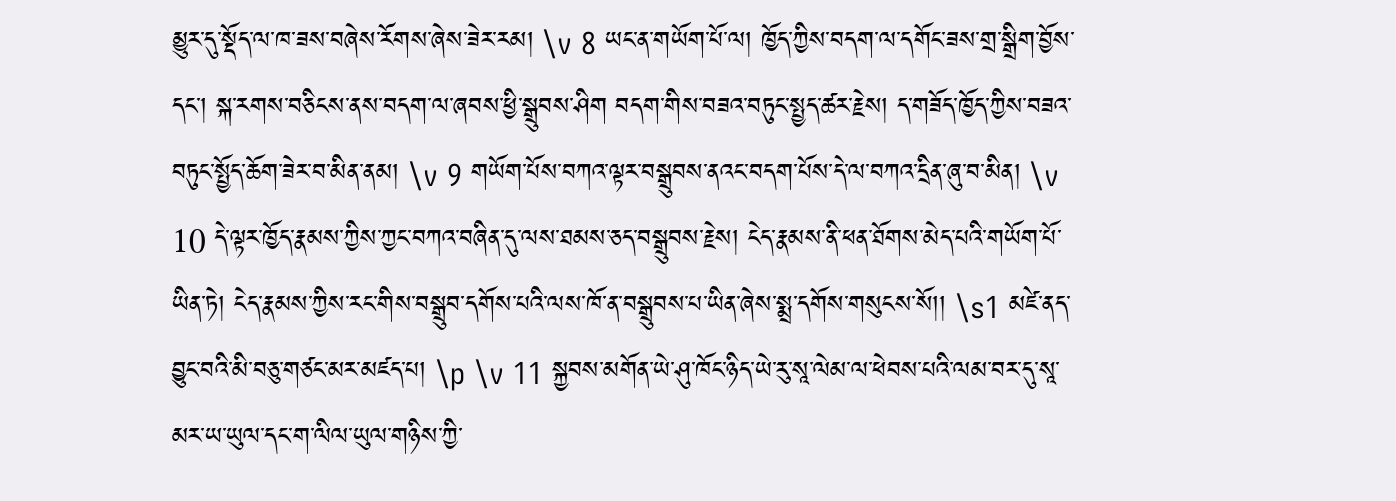མྱུར་དུ་སྡོད་ལ་ཁ་ཟས་བཞེས་རོགས་ཞེས་ཟེར་རམ། \v 8 ཡང་ན་གཡོག་པོ་ལ། ཁྱོད་ཀྱིས་བདག་ལ་དགོང་ཟས་གྲ་སྒྲིག་བྱོས་དང་། སྐ་རགས་བཅིངས་ནས་བདག་ལ་ཞབས་ཕྱི་སྒྲུབས་ཤིག བདག་གིས་བཟའ་བཏུང་སྤྱད་ཚར་རྗེས། ད་གཟོད་ཁྱོད་ཀྱིས་བཟའ་བཏུང་སྤྱོད་ཆོག་ཟེར་བ་མིན་ནམ། \v 9 གཡོག་པོས་བཀའ་ལྟར་བསྒྲུབས་ནའང་བདག་པོས་དེ་ལ་བཀའ་དྲིན་ཞུ་བ་མིན། \v 10 དེ་ལྟར་ཁྱོད་རྣམས་ཀྱིས་ཀྱང་བཀའ་བཞིན་དུ་ལས་ཐམས་ཅད་བསྒྲུབས་རྗེས། ངེད་རྣམས་ནི་ཕན་ཐོགས་མེད་པའི་གཡོག་པོ་ཡིན་ཏེ། ངེད་རྣམས་ཀྱིས་རང་གིས་བསྒྲུབ་དགོས་པའི་ལས་ཁོ་ན་བསྒྲུབས་པ་ཡིན་ཞེས་སྨྲ་དགོས་གསུངས་སོ།། \s1 མཛེ་ནད་བྱུང་བའི་མི་བཅུ་གཙང་མར་མཛད་པ། \p \v 11 སྐྱབས་མགོན་ཡེ་ཤུ་ཁོང་ཉིད་ཡེ་རུ་སཱ་ལེམ་ལ་ཕེབས་པའི་ལམ་བར་དུ་སཱ་མར་ཡ་ཡུལ་དང་ག་ལིལ་ཡུལ་གཉིས་ཀྱི་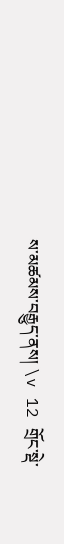ས་མཚམས་བརྒྱུད་ནས། \v 12 གྲོང་སྡེ་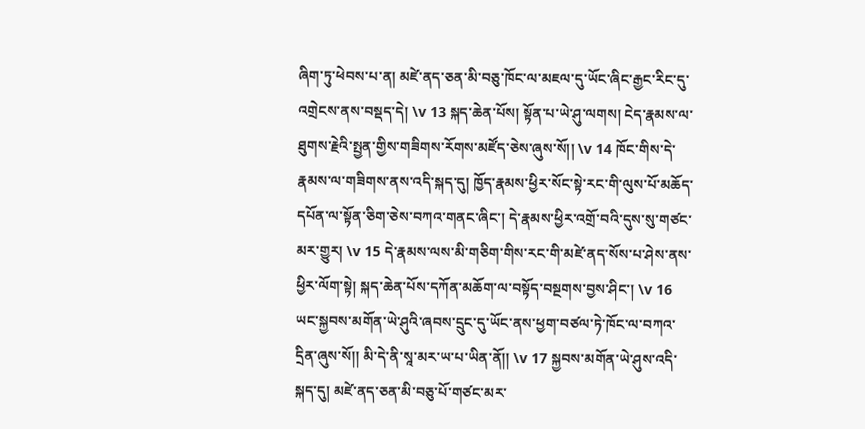ཞིག་ཏུ་ཕེབས་པ་ན། མཛེ་ནད་ཅན་མི་བཅུ་ཁོང་ལ་མཇལ་དུ་ཡོང་ཞིང་རྒྱང་རིང་དུ་འགྲེངས་ནས་བསྡད་དེ། \v 13 སྐད་ཆེན་པོས། སྟོན་པ་ཡེ་ཤུ་ལགས། ངེད་རྣམས་ལ་ཐུགས་རྗེའི་སྤྱན་གྱིས་གཟིགས་རོགས་མཛོད་ཅེས་ཞུས་སོ།། \v 14 ཁོང་གིས་དེ་རྣམས་ལ་གཟིགས་ནས་འདི་སྐད་དུ། ཁྱོད་རྣམས་ཕྱིར་སོང་སྟེ་རང་གི་ལུས་པོ་མཆོད་དཔོན་ལ་སྟོན་ཅིག་ཅེས་བཀའ་གནང་ཞིང་། དེ་རྣམས་ཕྱིར་འགྲོ་བའི་དུས་སུ་གཙང་མར་གྱུར། \v 15 དེ་རྣམས་ལས་མི་གཅིག་གིས་རང་གི་མཛེ་ནད་སོས་པ་ཤེས་ནས་ཕྱིར་ལོག་སྟེ། སྐད་ཆེན་པོས་དཀོན་མཆོག་ལ་བསྟོད་བསྔགས་བྱས་ཤིང་། \v 16 ཡང་སྐྱབས་མགོན་ཡེ་ཤུའི་ཞབས་དྲུང་དུ་ཡོང་ནས་ཕྱག་བཙལ་ཏེ་ཁོང་ལ་བཀའ་དྲིན་ཞུས་སོ།། མི་དེ་ནི་སཱ་མར་ཡ་པ་ཡིན་ནོ།། \v 17 སྐྱབས་མགོན་ཡེ་ཤུས་འདི་སྐད་དུ། མཛེ་ནད་ཅན་མི་བཅུ་པོ་གཙང་མར་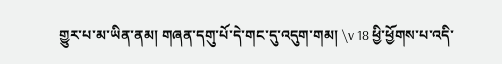གྱུར་པ་མ་ཡིན་ནམ། གཞན་དགུ་པོ་དེ་གང་དུ་འདུག་གམ། \v 18 ཕྱི་ཕྱོགས་པ་འདི་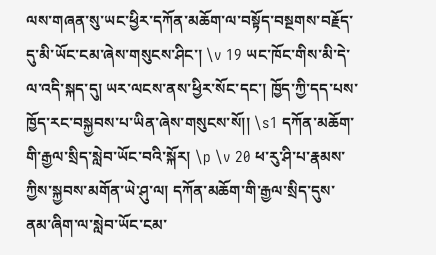ལས་གཞན་སུ་ཡང་ཕྱིར་དཀོན་མཆོག་ལ་བསྟོད་བསྔགས་བརྗོད་དུ་མི་ཡོང་ངམ་ཞེས་གསུངས་ཤིང་། \v 19 ཡང་ཁོང་གིས་མི་དེ་ལ་འདི་སྐད་དུ། ཡར་ལངས་ནས་ཕྱིར་སོང་དང་། ཁྱོད་ཀྱི་དད་པས་ཁྱོད་རང་བསྐྱབས་པ་ཡིན་ཞེས་གསུངས་སོ།། \s1 དཀོན་མཆོག་གི་རྒྱལ་སྲིད་སླེབ་ཡོང་བའི་སྐོར། \p \v 20 ཕ་རུ་ཤི་པ་རྣམས་ཀྱིས་སྐྱབས་མགོན་ཡེ་ཤུ་ལ། དཀོན་མཆོག་གི་རྒྱལ་སྲིད་དུས་ནམ་ཞིག་ལ་སླེབ་ཡོང་ངམ་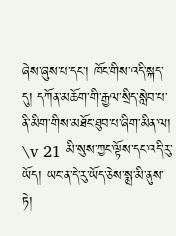ཞེས་ཞུས་པ་དང་། ཁོང་གིས་འདི་སྐད་དུ། དཀོན་མཆོག་གི་རྒྱལ་སྲིད་སླེབ་པ་ནི་མིག་གིས་མཐོང་ཐུབ་པ་ཞིག་མིན་ལ། \v 21 མི་སུས་ཀྱང་ལྟོས་དང་འདི་རུ་ཡོད། ཡང་ན་དེ་རུ་ཡོད་ཅེས་སྨྲ་མི་ནུས་ཏེ།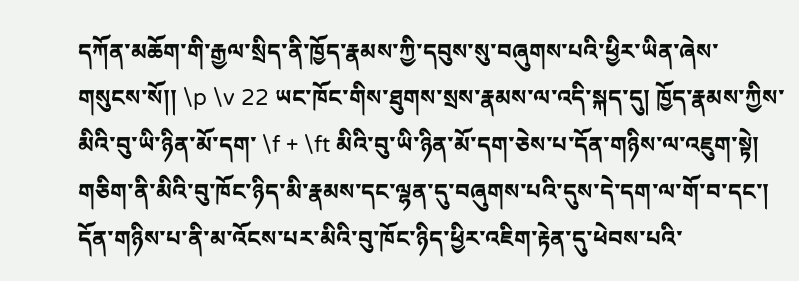དཀོན་མཆོག་གི་རྒྱལ་སྲིད་ནི་ཁྱོད་རྣམས་ཀྱི་དབུས་སུ་བཞུགས་པའི་ཕྱིར་ཡིན་ཞེས་གསུངས་སོ།། \p \v 22 ཡང་ཁོང་གིས་ཐུགས་སྲས་རྣམས་ལ་འདི་སྐད་དུ། ཁྱོད་རྣམས་ཀྱིས་མིའི་བུ་ཡི་ཉིན་མོ་དག་ \f + \ft མིའི་བུ་ཡི་ཉིན་མོ་དག་ཅེས་པ་དོན་གཉིས་ལ་འཇུག་སྟེ། གཅིག་ནི་མིའི་བུ་ཁོང་ཉིད་མི་རྣམས་དང་ལྷན་དུ་བཞུགས་པའི་དུས་དེ་དག་ལ་གོ་བ་དང་། དོན་གཉིས་པ་ནི་མ་འོངས་པར་མིའི་བུ་ཁོང་ཉིད་ཕྱིར་འཇིག་རྟེན་དུ་ཕེབས་པའི་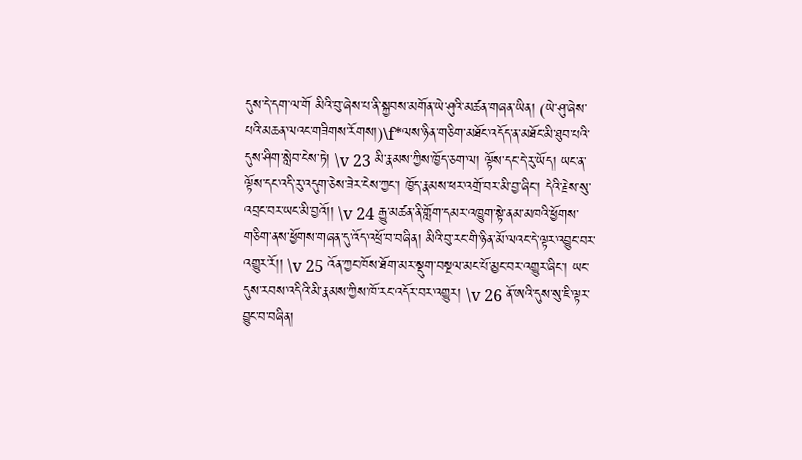དུས་དེ་དག་ལ་གོ མིའི་བུ་ཞེས་པ་ནི་སྐྱབས་མགོན་ཡེ་ཤུའི་མཚན་གཞན་ཡིན། (ཡེ་ཤུ་ཞེས་པའི་མཆན་ལའང་གཟིགས་རོགས།)\f*ལས་ཉིན་གཅིག་མཐོང་འདོད་ན་མཐོང་མི་ཐུབ་པའི་དུས་ཤིག་སླེབ་ངེས་ཏེ། \v 23 མི་རྣམས་ཀྱིས་ཁྱོད་ཅག་ལ། ལྟོས་དང་དེ་རུ་ཡོད། ཡང་ན་ལྟོས་དང་འདི་རུ་འདུག་ཅེས་ཟེར་ངེས་ཀྱང་། ཁྱོད་རྣམས་ཕར་འགྲོ་བར་མི་བྱ་ཞིང་། དེའི་རྗེས་སུ་འབྲང་བར་ཡང་མི་བྱའོ།། \v 24 རྒྱུ་མཚན་ནི་གློག་དམར་འཁྱུག་སྟེ་ནམ་མཁའི་ཕྱོགས་གཅིག་ནས་ཕྱོགས་གཞན་དུ་འོད་འཕྲོ་བ་བཞིན། མིའི་བུ་རང་གི་ཉིན་མོ་ལའང་དེ་ལྟར་འབྱུང་བར་འགྱུར་རོ།། \v 25 འོན་ཀྱང་ཁོས་ཐོག་མར་སྡུག་བསྔལ་མང་པོ་མྱང་བར་འགྱུར་ཞིང་། ཡང་དུས་རབས་འདིའི་མི་རྣམས་ཀྱིས་ཁོ་རང་འདོར་བར་འགྱུར། \v 26 ནོ་ཨའི་དུས་སུ་ཇི་ལྟར་བྱུང་བ་བཞིན།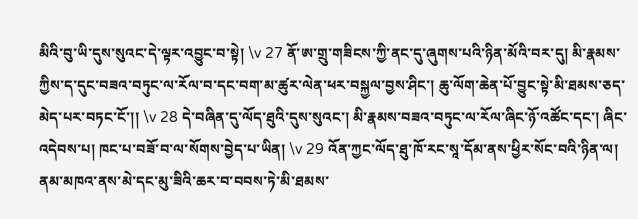མིའི་བུ་ཡི་དུས་སུའང་དེ་ལྟར་འབྱུང་བ་སྟེ། \v 27 ནོ་ཨ་གྲུ་གཟིངས་ཀྱི་ནང་དུ་ཞུགས་པའི་ཉིན་མོའི་བར་དུ། མི་རྣམས་ཀྱིས་ད་དུང་བཟའ་བཏུང་ལ་རོལ་བ་དང་བག་མ་ཚུར་ལེན་ཕར་བསྐྱལ་བྱས་ཤིང་། ཆུ་ལོག་ཆེན་པོ་བྱུང་སྟེ་མི་ཐམས་ཅད་མེད་པར་བཏང་ངོ་།། \v 28 དེ་བཞིན་དུ་ལོད་ཐུའི་དུས་སུའང་། མི་རྣམས་བཟའ་བཏུང་ལ་རོལ་ཞིང་ཉོ་འཚོང་དང་། ཞིང་འདེབས་པ། ཁང་པ་བཟོ་བ་ལ་སོགས་བྱེད་པ་ཡིན། \v 29 འོན་ཀྱང་ལོད་ཐུ་ཁོ་རང་སཱ་དོམ་ནས་ཕྱིར་སོང་བའི་ཉིན་ལ། ནམ་མཁའ་ནས་མེ་དང་མུ་ཟིའི་ཆར་བ་བབས་ཏེ་མི་ཐམས་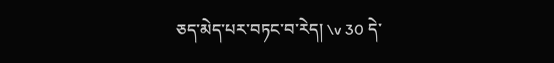ཅད་མེད་པར་བཏང་བ་རེད། \v 30 དེ་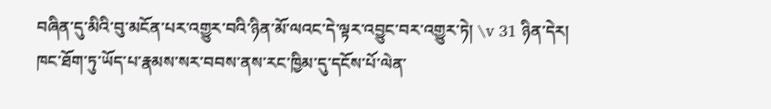བཞིན་དུ་མིའི་བུ་མངོན་པར་འགྱུར་བའི་ཉིན་མོ་ལའང་དེ་ལྟར་འབྱུང་བར་འགྱུར་ཏེ། \v 31 ཉིན་དེར། ཁང་ཐོག་ཏུ་ཡོད་པ་རྣམས་སར་བབས་ནས་རང་ཁྱིམ་དུ་དངོས་པོ་ལེན་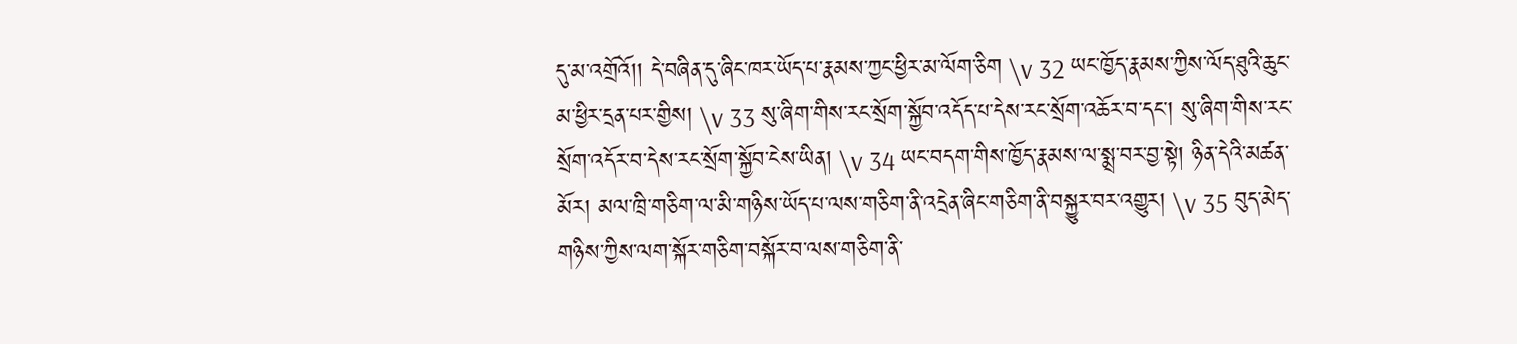དུ་མ་འགྲོའོ།། དེ་བཞིན་དུ་ཞིང་ཁར་ཡོད་པ་རྣམས་ཀྱང་ཕྱིར་མ་ལོག་ཅིག \v 32 ཡང་ཁྱོད་རྣམས་ཀྱིས་ལོད་ཐུའི་ཆུང་མ་ཕྱིར་དྲན་པར་གྱིས། \v 33 སུ་ཞིག་གིས་རང་སྲོག་སྐྱོབ་འདོད་པ་དེས་རང་སྲོག་འཆོར་བ་དང་། སུ་ཞིག་གིས་རང་སྲོག་འདོར་བ་དེས་རང་སྲོག་སྐྱོབ་ངེས་ཡིན། \v 34 ཡང་བདག་གིས་ཁྱོད་རྣམས་ལ་སྨྲ་བར་བྱ་སྟེ། ཉིན་དེའི་མཚན་མོར། མལ་ཁྲི་གཅིག་ལ་མི་གཉིས་ཡོད་པ་ལས་གཅིག་ནི་འདྲེན་ཞིང་གཅིག་ནི་བསྐྱུར་བར་འགྱུར། \v 35 བུད་མེད་གཉིས་ཀྱིས་ལག་སྐོར་གཅིག་བསྐོར་བ་ལས་གཅིག་ནི་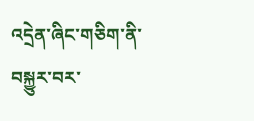འདྲེན་ཞིང་གཅིག་ནི་བསྐྱུར་བར་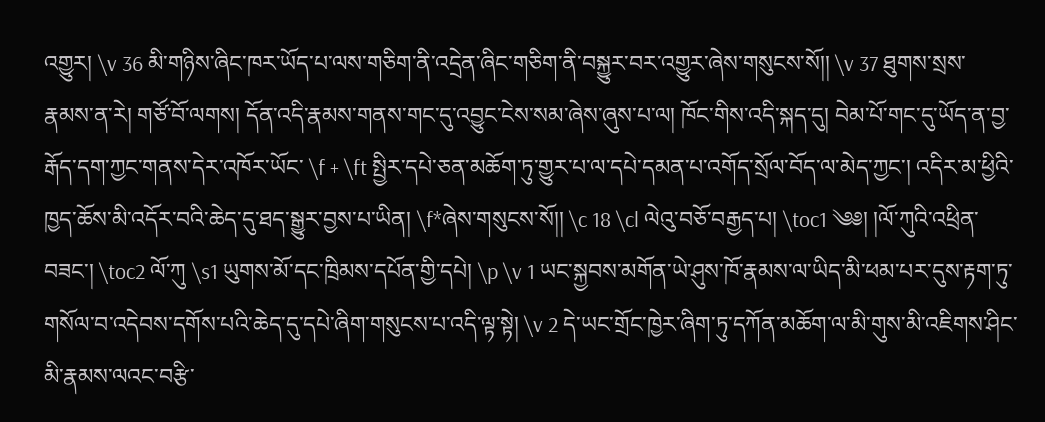འགྱུར། \v 36 མི་གཉིས་ཞིང་ཁར་ཡོད་པ་ལས་གཅིག་ནི་འདྲེན་ཞིང་གཅིག་ནི་བསྐྱུར་བར་འགྱུར་ཞེས་གསུངས་སོ།། \v 37 ཐུགས་སྲས་རྣམས་ན་རེ། གཙོ་བོ་ལགས། དོན་འདི་རྣམས་གནས་གང་དུ་འབྱུང་ངེས་སམ་ཞེས་ཞུས་པ་ལ། ཁོང་གིས་འདི་སྐད་དུ། བེམ་པོ་གང་དུ་ཡོད་ན་བྱ་རྒོད་དག་ཀྱང་གནས་དེར་འཁོར་ཡོང་ \f + \ft སྤྱིར་དཔེ་ཅན་མཆོག་ཏུ་གྱུར་པ་ལ་དཔེ་དམན་པ་འགོད་སྲོལ་བོད་ལ་མེད་ཀྱང་། འདིར་མ་ཕྱིའི་ཁྱད་ཆོས་མི་འདོར་བའི་ཆེད་དུ་ཐད་སྒྱུར་བྱས་པ་ཡིན། \f*ཞེས་གསུངས་སོ།། \c 18 \cl ལེའུ་བཅོ་བརྒྱད་པ། \toc1 ༄༅། །ལོ་ཀུའི་འཕྲིན་བཟང་། \toc2 ལོ་ཀུ \s1 ཡུགས་མོ་དང་ཁྲིམས་དཔོན་གྱི་དཔེ། \p \v 1 ཡང་སྐྱབས་མགོན་ཡེ་ཤུས་ཁོ་རྣམས་ལ་ཡིད་མི་ཕམ་པར་དུས་རྟག་ཏུ་གསོལ་བ་འདེབས་དགོས་པའི་ཆེད་དུ་དཔེ་ཞིག་གསུངས་པ་འདི་ལྟ་སྟེ། \v 2 དེ་ཡང་གྲོང་ཁྱེར་ཞིག་ཏུ་དཀོན་མཆོག་ལ་མི་གུས་མི་འཇིགས་ཤིང་མི་རྣམས་ལའང་བརྩི་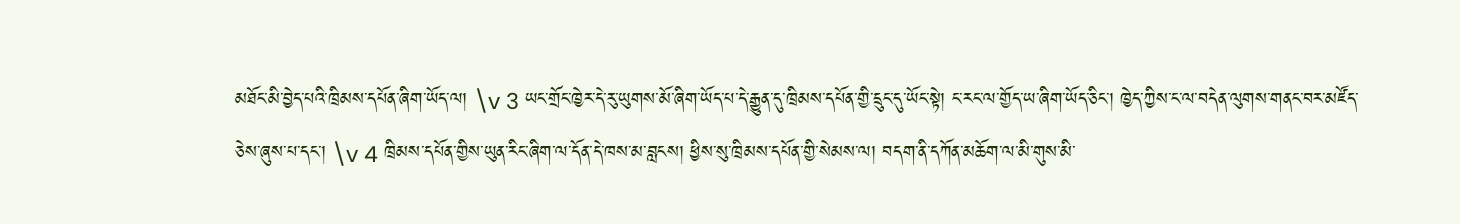མཐོང་མི་བྱེད་པའི་ཁྲིམས་དཔོན་ཞིག་ཡོད་ལ། \v 3 ཡང་གྲོང་ཁྱེར་དེ་རུ་ཡུགས་མོ་ཞིག་ཡོད་པ་དེ་རྒྱུན་དུ་ཁྲིམས་དཔོན་གྱི་དྲུང་དུ་ཡོང་སྟེ། ང་རང་ལ་གྱོད་ཡ་ཞིག་ཡོད་ཅིང་། ཁྱེད་ཀྱིས་ང་ལ་བདེན་ལུགས་གནང་བར་མཛོད་ཅེས་ཞུས་པ་དང་། \v 4 ཁྲིམས་དཔོན་གྱིས་ཡུན་རིང་ཞིག་ལ་དོན་དེ་ཁས་མ་བླངས། ཕྱིས་སུ་ཁྲིམས་དཔོན་གྱི་སེམས་ལ། བདག་ནི་དཀོན་མཆོག་ལ་མི་གུས་མི་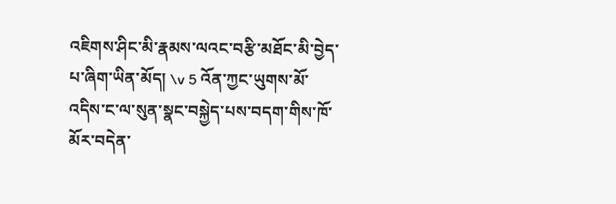འཇིགས་ཤིང་མི་རྣམས་ལའང་བརྩི་མཐོང་མི་བྱེད་པ་ཞིག་ཡིན་མོད། \v 5 འོན་ཀྱང་ཡུགས་མོ་འདིས་ང་ལ་སུན་སྣང་བསྐྱེད་པས་བདག་གིས་ཁོ་མོར་བདེན་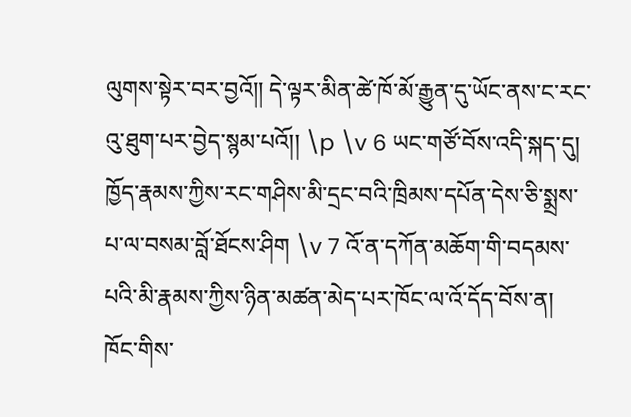ལུགས་སྟེར་བར་བྱའོ།། དེ་ལྟར་མིན་ཚེ་ཁོ་མོ་རྒྱུན་དུ་ཡོང་ནས་ང་རང་འུ་ཐུག་པར་བྱེད་སྙམ་པའོ།། \p \v 6 ཡང་གཙོ་བོས་འདི་སྐད་དུ། ཁྱོད་རྣམས་ཀྱིས་རང་གཤིས་མི་དྲང་བའི་ཁྲིམས་དཔོན་དེས་ཅི་སྨྲས་པ་ལ་བསམ་བློ་ཐོངས་ཤིག \v 7 འོ་ན་དཀོན་མཆོག་གི་བདམས་པའི་མི་རྣམས་ཀྱིས་ཉིན་མཚན་མེད་པར་ཁོང་ལ་འོ་དོད་བོས་ན། ཁོང་གིས་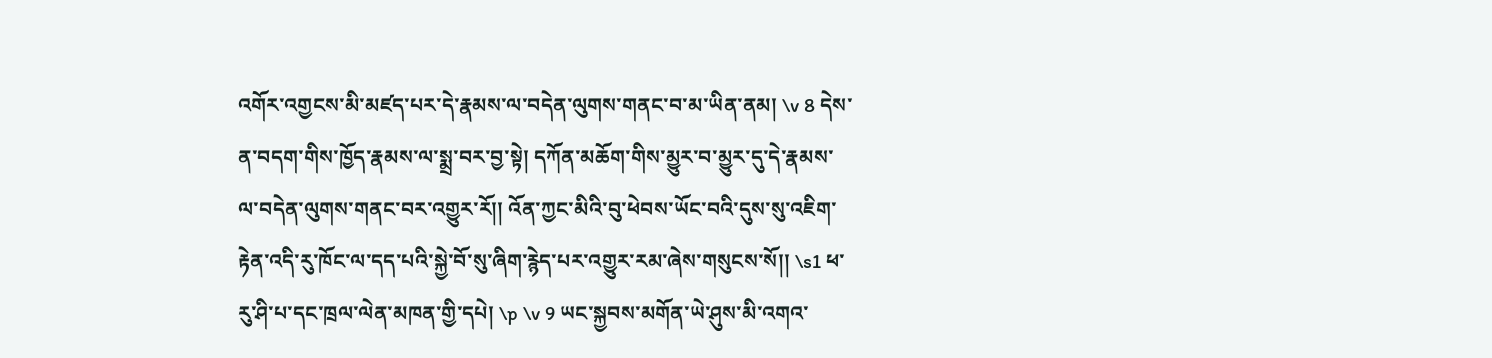འགོར་འགྱངས་མི་མཛད་པར་དེ་རྣམས་ལ་བདེན་ལུགས་གནང་བ་མ་ཡིན་ནམ། \v 8 དེས་ན་བདག་གིས་ཁྱོད་རྣམས་ལ་སྨྲ་བར་བྱ་སྟེ། དཀོན་མཆོག་གིས་མྱུར་བ་མྱུར་དུ་དེ་རྣམས་ལ་བདེན་ལུགས་གནང་བར་འགྱུར་རོ།། འོན་ཀྱང་མིའི་བུ་ཕེབས་ཡོང་བའི་དུས་སུ་འཇིག་རྟེན་འདི་རུ་ཁོང་ལ་དད་པའི་སྐྱེ་བོ་སུ་ཞིག་རྙེད་པར་འགྱུར་རམ་ཞེས་གསུངས་སོ།། \s1 ཕ་རུ་ཤི་པ་དང་ཁྲལ་ལེན་མཁན་གྱི་དཔེ། \p \v 9 ཡང་སྐྱབས་མགོན་ཡེ་ཤུས་མི་འགའ་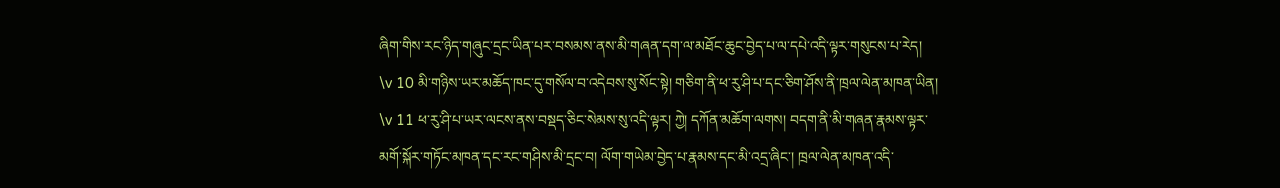ཞིག་གིས་རང་ཉིད་གཞུང་དྲང་ཡིན་པར་བསམས་ནས་མི་གཞན་དག་ལ་མཐོང་ཆུང་བྱེད་པ་ལ་དཔེ་འདི་ལྟར་གསུངས་པ་རེད། \v 10 མི་གཉིས་ཡར་མཆོད་ཁང་དུ་གསོལ་བ་འདེབས་སུ་སོང་སྟེ། གཅིག་ནི་ཕ་རུ་ཤི་པ་དང་ཅིག་ཤོས་ནི་ཁྲལ་ལེན་མཁན་ཡིན། \v 11 ཕ་རུ་ཤི་པ་ཡར་ལངས་ནས་བསྡད་ཅིང་སེམས་སུ་འདི་ལྟར། ཀྱེ། དཀོན་མཆོག་ལགས། བདག་ནི་མི་གཞན་རྣམས་ལྟར་མགོ་སྐོར་གཏོང་མཁན་དང་རང་གཤིས་མི་དྲང་བ། ལོག་གཡེམ་བྱེད་པ་རྣམས་དང་མི་འདྲ་ཞིང་། ཁྲལ་ལེན་མཁན་འདི་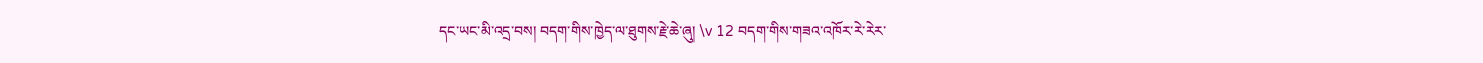དང་ཡང་མི་འདྲ་བས། བདག་གིས་ཁྱེད་ལ་ཐུགས་རྗེ་ཆེ་ཞུ། \v 12 བདག་གིས་གཟའ་འཁོར་རེ་རེར་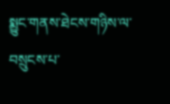སྨྱུང་གནས་ཐེངས་གཉིས་ལ་བསྲུངས་པ་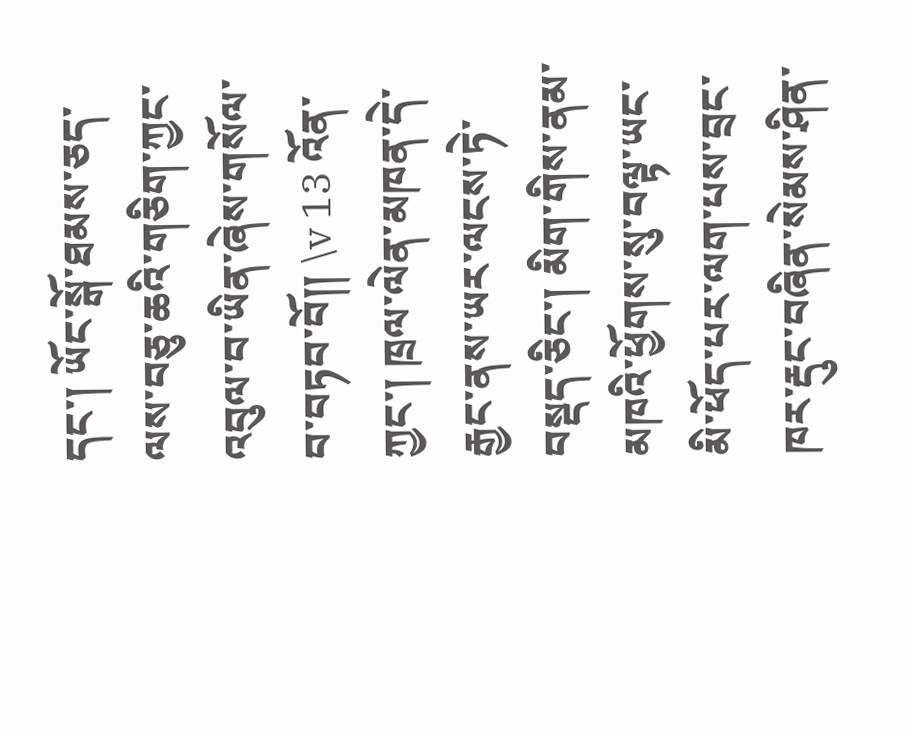དང་། ཡོང་སྒོ་ཐམས་ཅད་ལས་བཅུ་ཆའི་གཅིག་ཀྱང་འབུལ་བ་ཡིན་ཞེས་གསོལ་བ་བཏབ་བོ།། \v 13 འོན་ཀྱང་། ཁྲལ་ལེན་མཁན་དེ་རྒྱང་ནས་ཡར་ལངས་ཏེ་བསྡད་ཅིང་། མིག་གིས་ནམ་མཁའི་ཕྱོགས་སུ་བལྟ་ཡང་མི་ཕོད་པར་ལག་པས་བྲང་ཁར་རྡུང་བཞིན་སེམས་ཤིན་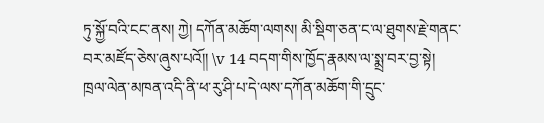ཏུ་སྐྱོ་བའི་ངང་ནས། ཀྱེ། དཀོན་མཆོག་ལགས། མི་སྡིག་ཅན་ང་ལ་ཐུགས་རྗེ་གནང་བར་མཛོད་ཅེས་ཞུས་པའོ།། \v 14 བདག་གིས་ཁྱོད་རྣམས་ལ་སྨྲ་བར་བྱ་སྟེ། ཁྲལ་ལེན་མཁན་འདི་ནི་ཕ་རུ་ཤི་པ་དེ་ལས་དཀོན་མཆོག་གི་དྲུང་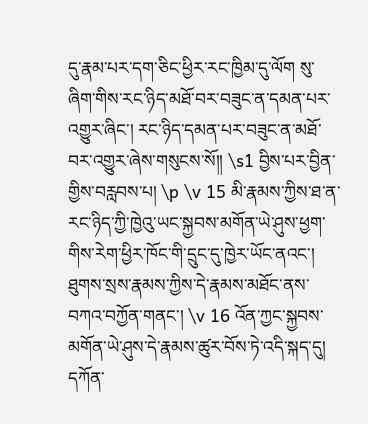དུ་རྣམ་པར་དག་ཅིང་ཕྱིར་རང་ཁྱིམ་དུ་ལོག སུ་ཞིག་གིས་རང་ཉིད་མཐོ་བར་བཟུང་ན་དམན་པར་འགྱུར་ཞིང་། རང་ཉིད་དམན་པར་བཟུང་ན་མཐོ་བར་འགྱུར་ཞེས་གསུངས་སོ།། \s1 བྱིས་པར་བྱིན་གྱིས་བརླབས་པ། \p \v 15 མི་རྣམས་ཀྱིས་ཐ་ན་རང་ཉིད་ཀྱི་ཁྱེའུ་ཡང་སྐྱབས་མགོན་ཡེ་ཤུས་ཕྱག་གིས་རེག་ཕྱིར་ཁོང་གི་དྲུང་དུ་ཁྱེར་ཡོང་ནའང་། ཐུགས་སྲས་རྣམས་ཀྱིས་དེ་རྣམས་མཐོང་ནས་བཀའ་བཀྱོན་གནང་། \v 16 འོན་ཀྱང་སྐྱབས་མགོན་ཡེ་ཤུས་དེ་རྣམས་ཚུར་བོས་ཏེ་འདི་སྐད་དུ། དཀོན་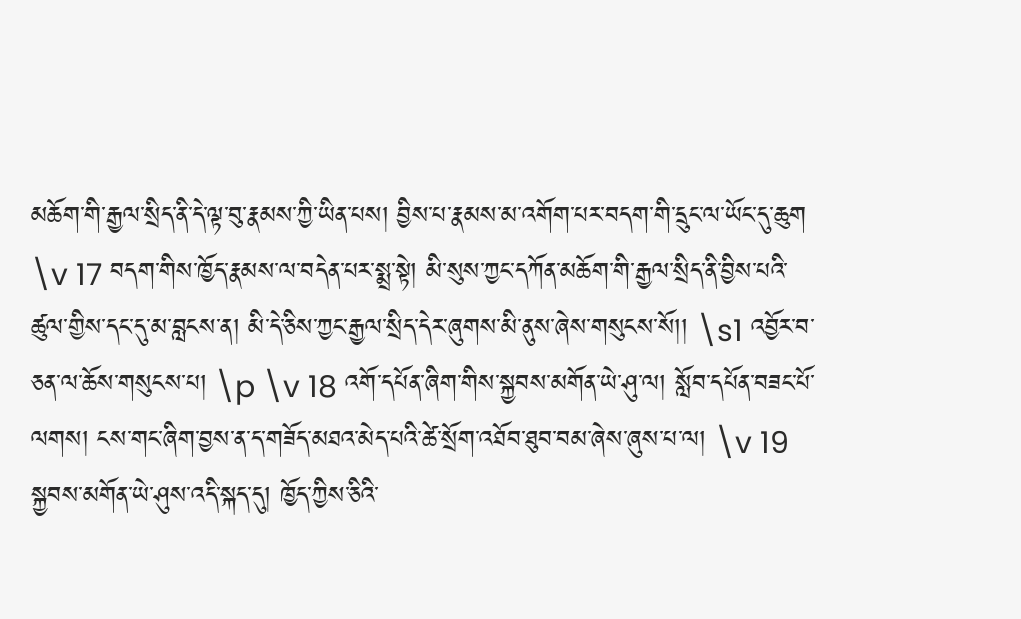མཆོག་གི་རྒྱལ་སྲིད་ནི་དེ་ལྟ་བུ་རྣམས་ཀྱི་ཡིན་པས། བྱིས་པ་རྣམས་མ་འགོག་པར་བདག་གི་དྲུང་ལ་ཡོང་དུ་ཆུག \v 17 བདག་གིས་ཁྱོད་རྣམས་ལ་བདེན་པར་སྨྲ་སྟེ། མི་སུས་ཀྱང་དཀོན་མཆོག་གི་རྒྱལ་སྲིད་ནི་བྱིས་པའི་ཚུལ་གྱིས་དང་དུ་མ་བླངས་ན། མི་དེ་ཅིས་ཀྱང་རྒྱལ་སྲིད་དེར་ཞུགས་མི་ནུས་ཞེས་གསུངས་སོ།། \s1 འབྱོར་བ་ཅན་ལ་ཆོས་གསུངས་པ། \p \v 18 འགོ་དཔོན་ཞིག་གིས་སྐྱབས་མགོན་ཡེ་ཤུ་ལ། སློབ་དཔོན་བཟང་པོ་ལགས། ངས་གང་ཞིག་བྱས་ན་ད་གཟོད་མཐའ་མེད་པའི་ཚེ་སྲོག་འཐོབ་ཐུབ་བམ་ཞེས་ཞུས་པ་ལ། \v 19 སྐྱབས་མགོན་ཡེ་ཤུས་འདི་སྐད་དུ། ཁྱོད་ཀྱིས་ཅིའི་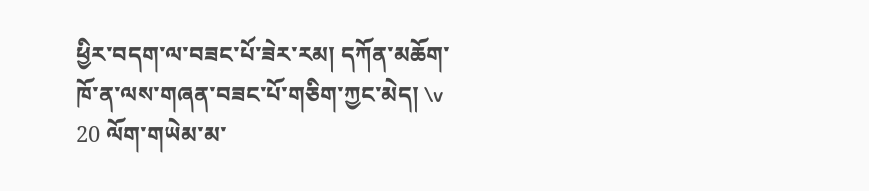ཕྱིར་བདག་ལ་བཟང་པོ་ཟེར་རམ། དཀོན་མཆོག་ཁོ་ན་ལས་གཞན་བཟང་པོ་གཅིག་ཀྱང་མེད། \v 20 ལོག་གཡེམ་མ་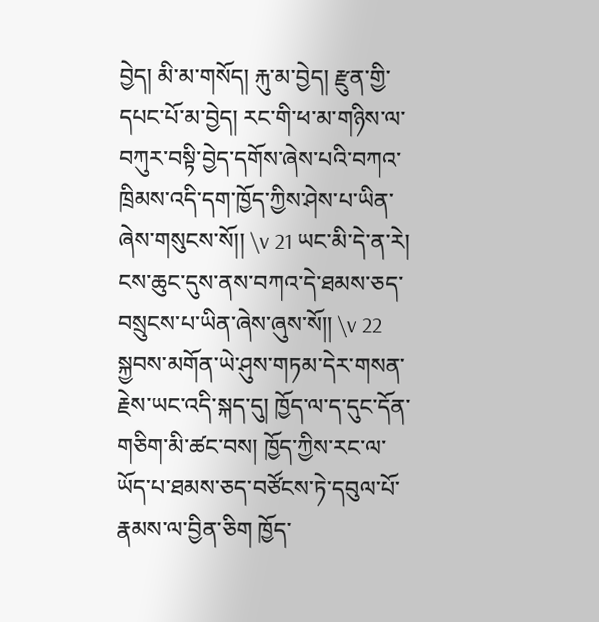བྱེད། མི་མ་གསོད། རྐུ་མ་བྱེད། རྫུན་གྱི་དཔང་པོ་མ་བྱེད། རང་གི་ཕ་མ་གཉིས་ལ་བཀུར་བསྟི་བྱེད་དགོས་ཞེས་པའི་བཀའ་ཁྲིམས་འདི་དག་ཁྱོད་ཀྱིས་ཤེས་པ་ཡིན་ཞེས་གསུངས་སོ།། \v 21 ཡང་མི་དེ་ན་རེ། ངས་ཆུང་དུས་ནས་བཀའ་དེ་ཐམས་ཅད་བསྲུངས་པ་ཡིན་ཞེས་ཞུས་སོ།། \v 22 སྐྱབས་མགོན་ཡེ་ཤུས་གཏམ་དེར་གསན་རྗེས་ཡང་འདི་སྐད་དུ། ཁྱོད་ལ་ད་དུང་དོན་གཅིག་མི་ཚང་བས། ཁྱོད་ཀྱིས་རང་ལ་ཡོད་པ་ཐམས་ཅད་བཙོངས་ཏེ་དབུལ་པོ་རྣམས་ལ་བྱིན་ཅིག ཁྱོད་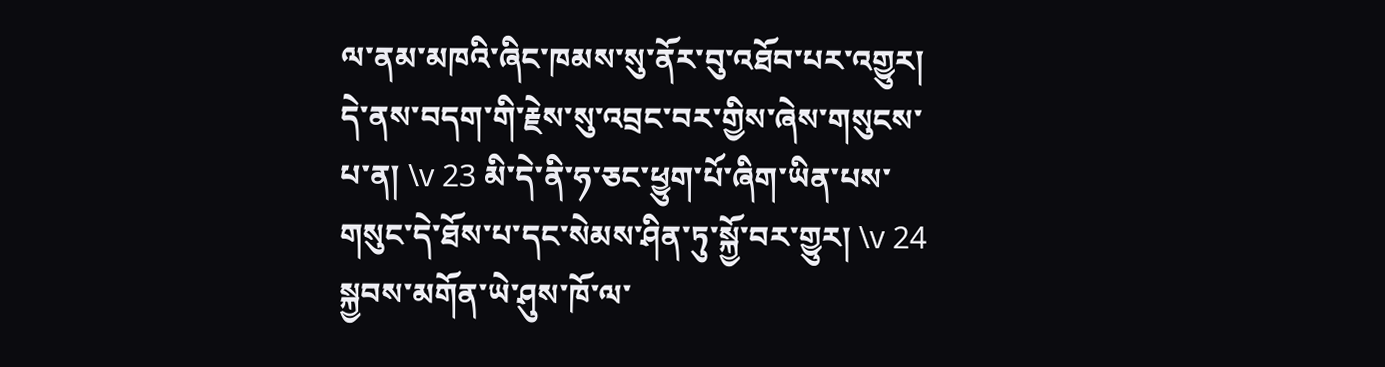ལ་ནམ་མཁའི་ཞིང་ཁམས་སུ་ནོར་བུ་འཐོབ་པར་འགྱུར། དེ་ནས་བདག་གི་རྗེས་སུ་འབྲང་བར་གྱིས་ཞེས་གསུངས་པ་ན། \v 23 མི་དེ་ནི་ཧ་ཅང་ཕྱུག་པོ་ཞིག་ཡིན་པས་གསུང་དེ་ཐོས་པ་དང་སེམས་ཤིན་ཏུ་སྐྱོ་བར་གྱུར། \v 24 སྐྱབས་མགོན་ཡེ་ཤུས་ཁོ་ལ་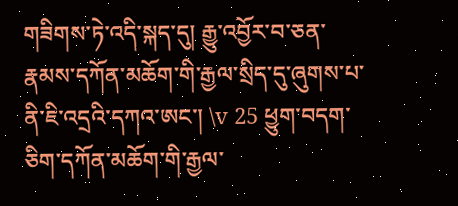གཟིགས་ཏེ་འདི་སྐད་དུ། རྒྱུ་འབྱོར་བ་ཅན་རྣམས་དཀོན་མཆོག་གི་རྒྱལ་སྲིད་དུ་ཞུགས་པ་ནི་ཇི་འདྲའི་དཀའ་ཨང་། \v 25 ཕྱུག་བདག་ཅིག་དཀོན་མཆོག་གི་རྒྱལ་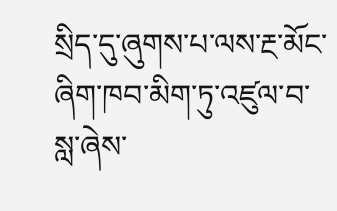སྲིད་དུ་ཞུགས་པ་ལས་རྔ་མོང་ཞིག་ཁབ་མིག་ཏུ་འཛུལ་བ་སླ་ཞེས་